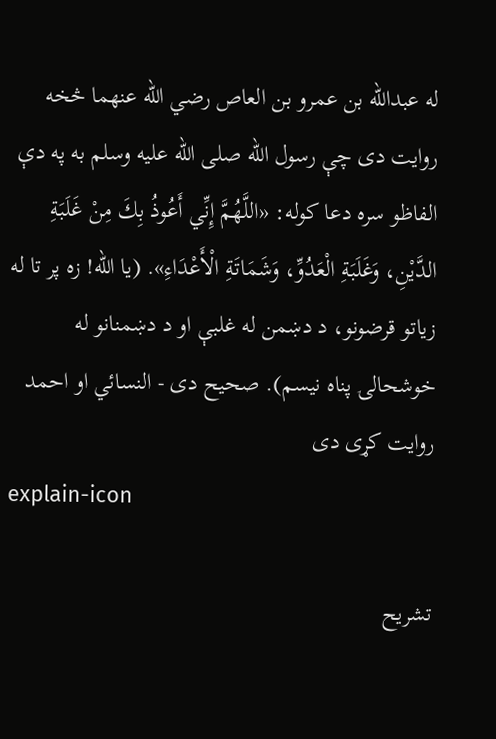له عبدالله بن عمرو بن العاص رضي الله عنهما څخه روایت دی چې رسول الله صلی الله علیه وسلم به په دې الفاظو سره دعا کوله: «اللَّهُمَّ إِنِّي أَعُوذُ بِكَ مِنْ غَلَبَةِ الدَّيْنِ، وَغَلَبَةِ الْعَدُوِّ، وَشَمَاتَةِ الْأَعْدَاءِ». (یا الله! زه پر تا له زیاتو قرضونو، د دښمن له غلبې او د دښمنانو له خوشحالۍ پناه نیسم). صحيح دی - النسائي او احمد روایت کړی دی
explain-icon

تشریح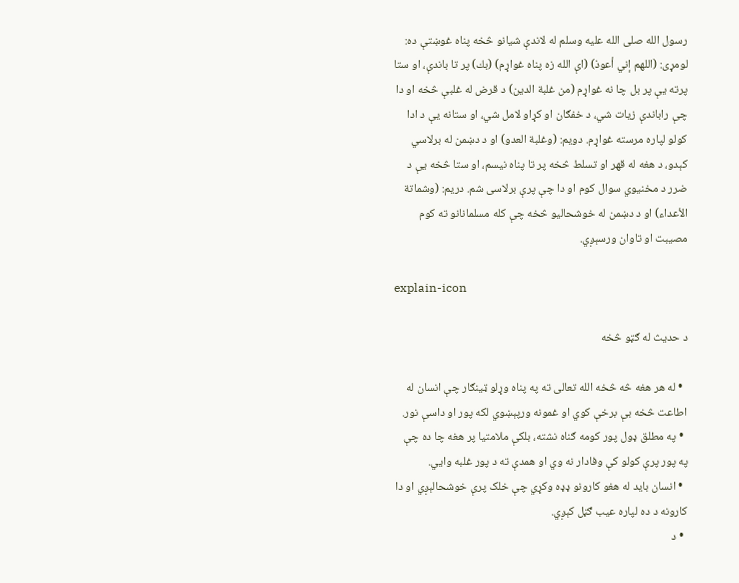رسول الله صلی الله علیه وسلم له لاندې شیانو څخه پناه غوښتې ده: لومړی: (اللهم إني أعوذ) (اې الله زه پناه غواړم) (بك) پر تا باندې، او ستا پرته یې پر بل چا نه غواړم (من غلبة الدین) د قرض له غلبې څخه او دا چې راباندې زیات شي، د خفګان او کړاو لامل شي، او ستانه یې د ادا کولو لپاره مرسته غواړم. دویم: (وغلبة العدو) او د دښمن له برلاسي کېدو، د هغه له قهر او تسلط څخه پر تا پناه نیسم، او ستا څخه یې د ضرر د مخنیوي سوال کوم او دا چې پرې برلاسی شم. دریم: (وشماتة الأعداء) او د دښمن له خوشحالیو څخه چې کله مسلمانانو ته کوم مصیبت او تاوان ورسېږي.

explain-icon

د حديث له ګټو څخه

  • له هر هغه څه څخه الله تعالی ته په پناه وړلو ټینګار چې انسان له اطاعت څخه بې برخې کوي او غمونه ورپېښوي لکه پور او داسې نور.
  • په مطلق ډول پور کومه ګناه نشته، بلکې ملامتیا پر هغه چا ده چې په پور پرې کولو کې وفادار نه وي او همدې ته د پور غلبه وایي.
  • انسان باید له هغو کارونو ډډه وکړي چې خلک پرې خوشحالېږي او دا کارونه د ده لپاره عیب ګڼل کېږي.
  • د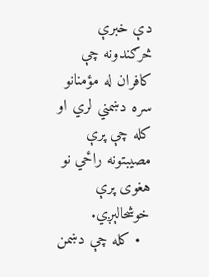دې خبرې څرګندونه چې کافران له مؤمنانو سره دښمني لري او کله چې پرې مصیبتونه راځي نو هغوی پرې خوشحالېږي.
  • کله چې دښمن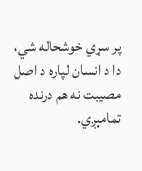پر سړي خوشحاله شي، دا د انسان لپاره د اصل مصیبت نه هم درنده تمامېږي.